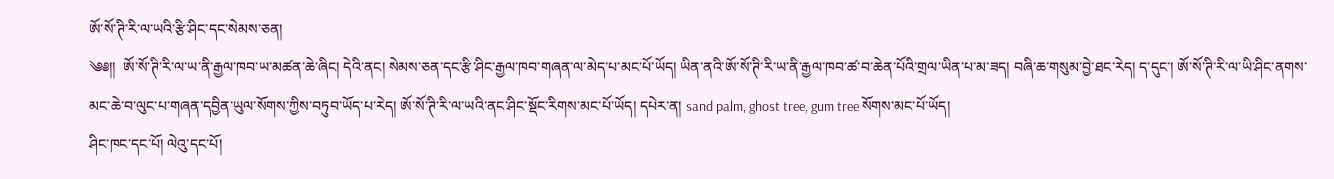ཨོ་སོ་ཊི་རི་ལ་ཡའི་རྩི་ཤིང་དང་སེམས་ཅན།
༄༅།།  ཨོ་སོ་ཊི་རི་ལ་ཡ་ནི་རྒྱལ་ཁབ་ཡ་མཚན་ཆེ་ཞིང། དེའི་ནང། སེམས་ཅན་དང་རྩི་ཤིང་རྒྱལ་ཁབ་གཞན་ལ་མེད་པ་མང་པོ་ཡོད། ཡིན་ནའི་ཨོ་སོ་ཊི་རི་ཡ་ནི་རྒྱལ་ཁབ་ཚ་བ་ཆེན་པོའི་གྲལ་ཡིན་པ་མ་ཟད། བཞི་ཆ་གསུམ་བྱེ་ཐང་རེད། ད་དུང་། ཨོ་སོ་ཊི་རི་ལ་ཡི་ཤིང་ནགས་མང་ཆེ་བ་ལུང་པ་གཞན་དབྱིན་ཡུལ་སོགས་ཀྱིས་བཏུབ་ཡོད་པ་རེད། ཨོ་སོ་ཊི་རི་ལ་ཡའི་ནང་ཤིང་སྡོང་རིགས་མང་པོ་ཡོད། དཔེར་ན། sand palm, ghost tree, gum tree སོགས་མང་པོ་ཡོད།
ཤིང་ཁང་དང་པོ། ལེའུ་དང་པོ།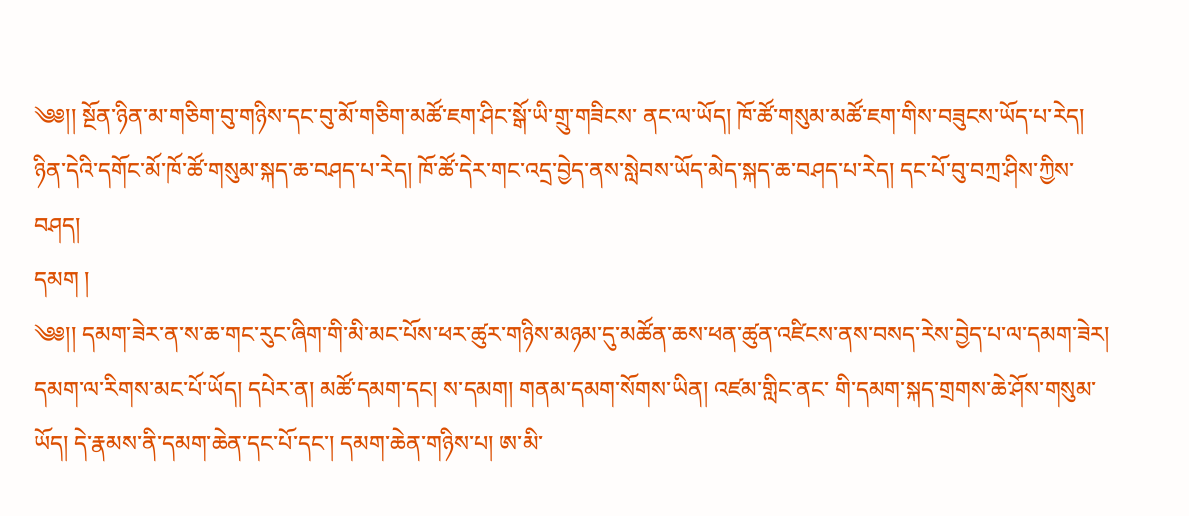༄༅།། སྔོན་ཉིན་མ་གཅིག་བུ་གཉིས་དང་བུ་མོ་གཅིག་མཚོ་ཇག་ཤིང་སྒོ་ཡི་གྲུ་གཟིངས་ ནང་ལ་ཡོད། ཁོ་ཚོ་གསུམ་མཚོ་ཇག་གིས་བཟུངས་ཡོད་པ་རེད། ཉིན་དེའི་དགོང་མོ་ཁོ་ཚོ་གསུམ་སྐད་ཆ་བཤད་པ་རེད། ཁོ་ཚོ་དེར་གང་འདྲ་བྱེད་ནས་སླེབས་ཡོད་མེད་སྐད་ཆ་བཤད་པ་རེད། དང་པོ་བུ་བཀྲ་ཤིས་ཀྱིས་བཤད།
དམག །
༄༅།། དམག་ཟེར་ན་ས་ཆ་གང་རུང་ཞིག་གི་མི་མང་པོས་ཕར་ཚུར་གཉིས་མཉམ་དུ་མཚོན་ཆས་ཕན་ཚུན་འཛིངས་ནས་བསད་རེས་བྱེད་པ་ལ་དམག་ཟེར། དམག་ལ་རིགས་མང་པོ་ཡོད། དཔེར་ན། མཚོ་དམག་དང། ས་དམག། གནམ་དམག་སོགས་ཡིན། འཛམ་གླིང་ནང་ གི་དམག་སྐད་གྲགས་ཆེ་ཤོས་གསུམ་ཡོད། དེ་རྣམས་ནི་དམག་ཆེན་དང་པོ་དང་། དམག་ཆེན་གཉིས་པ། ཨ་མི་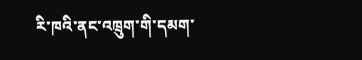རི་ཁའི་ནང་འཁྲུག་གི་དམག་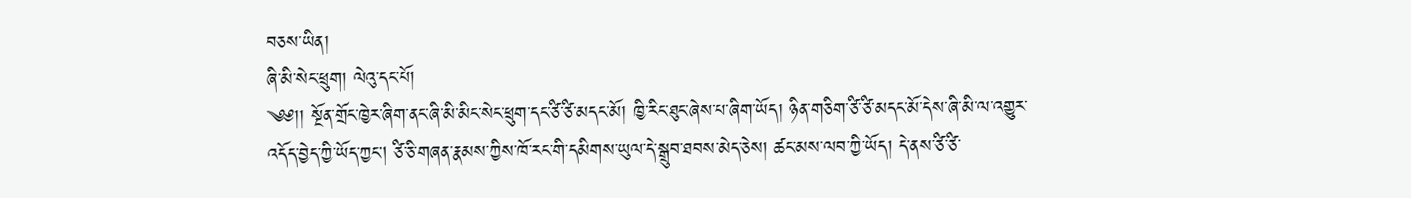བཅས་ཡིན།
ཞི་མི་སེང་ཕྲུག། ལེའུ་དང་པོ།
༄༅།། སྔོན་གྲོང་ཁྱེར་ཞིག་ནང་ཞི་མི་མིང་སེང་ཕྲུག་དང་ཙི་ཙི་མདང་མོ། ཁྱི་རིང་ཐུང་ཞེས་པ་ཞིག་ཡོད། ཉིན་གཅིག་ཙི་ཙི་མདང་མོ་དེས་ཞི་མི་ལ་འགྱུར་འདོད་བྱེད་ཀྱི་ཡོད་ཀྱང། ཙི་ཅི་གཞན་རྣམས་ཀྱིས་ཁོ་རང་གི་དམིགས་ཡུལ་དེ་སྒྲུབ་ཐབས་མེད་ཅེས། ཚང་མས་ལབ་ཀྱི་ཡོད། དེ་ནས་ཙི་ཙི་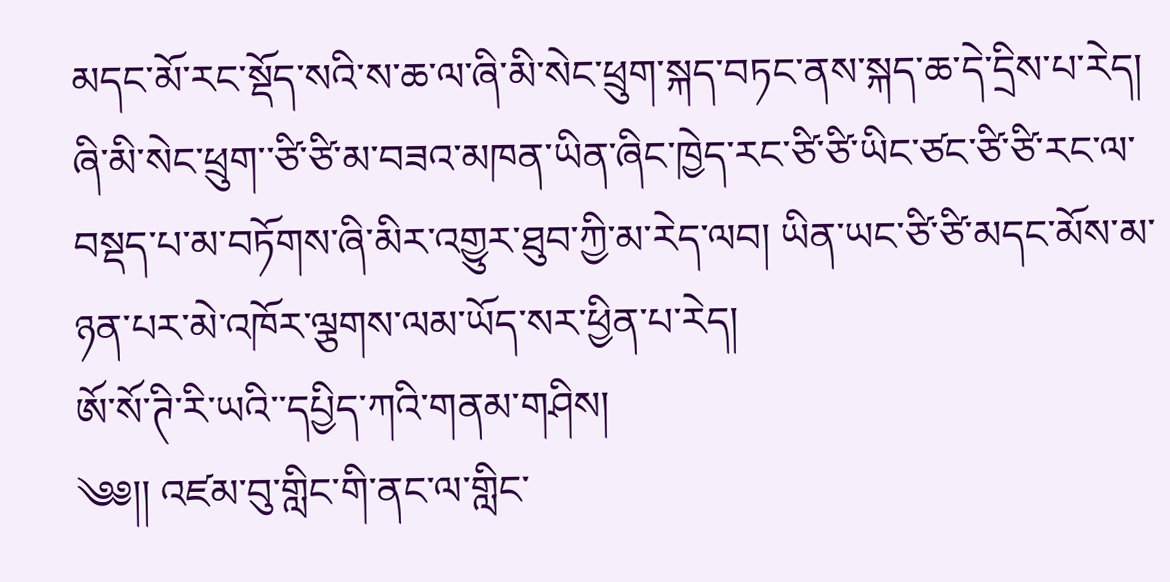མདང་མོ་རང་སྡོད་སའི་ས་ཆ་ལ་ཞི་མི་སེང་ཕྲུག་སྐད་བཏང་ནས་སྐད་ཆ་དེ་དྲིས་པ་རེད། ཞི་མི་སེང་ཕྲུག་་ཙི་ཙི་མ་བཟའ་མཁན་ཡིན་ཞིང་ཁྱེད་རང་ཙི་ཙི་ཡིང་ཙང་ཙི་ཙི་རང་ལ་བསྡད་པ་མ་བཏོགས་ཞི་མིར་འགྱུར་ཐུབ་ཀྱི་མ་རེད་ལབ། ཡིན་ཡང་ཙི་ཙི་མདང་མོས་མ་ཉན་པར་མེ་འཁོར་ལྕགས་ལམ་ཡོད་སར་ཕྱིན་པ་རེད།
ཨོ་སོ་ཊི་རི་ཡའི་་དཔྱིད་ཀའི་གནམ་གཤིས།
༄༅།། འཛམ་བུ་གླིང་གི་ནང་ལ་གླིང་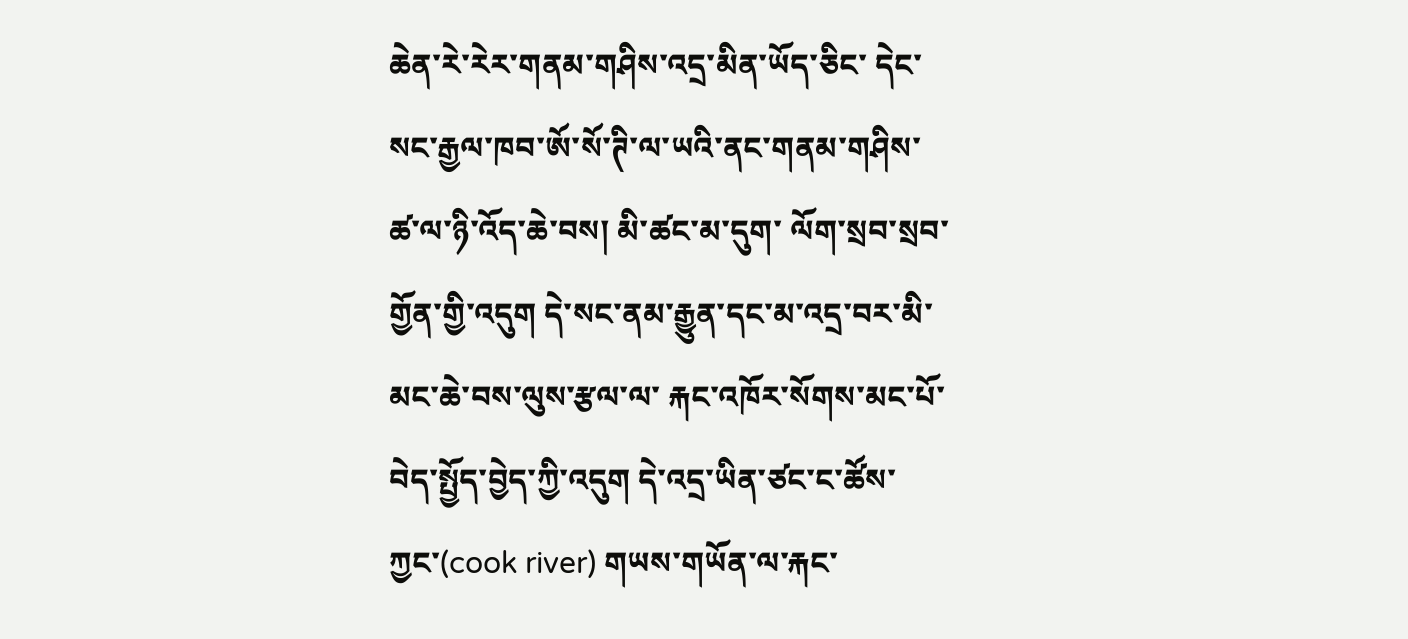ཆེན་རེ་རེར་གནམ་གཤིས་འདྲ་མིན་ཡོད་ཅིང་ དེང་སང་རྒྱལ་ཁབ་ཨོ་སོ་ཊི་ལ་ཡའི་ནང་གནམ་གཤིས་ཚ་ལ་ཉི་འོད་ཆེ་བས། མི་ཚང་མ་དུག་ ལོག་སྲབ་སྲབ་གྱོན་གྱི་འདུག དེ་སང་ནམ་རྒྱུན་དང་མ་འདྲ་བར་མི་མང་ཆེ་བས་ལུས་རྩལ་ལ་ རྐང་འཁོར་སོགས་མང་པོ་བེད་སྤྱོད་བྱེད་ཀྱི་འདུག དེ་འདྲ་ཡིན་ཙང་ང་ཚོས་ཀྱང་(cook river) གཡས་གཡོན་ལ་རྐང་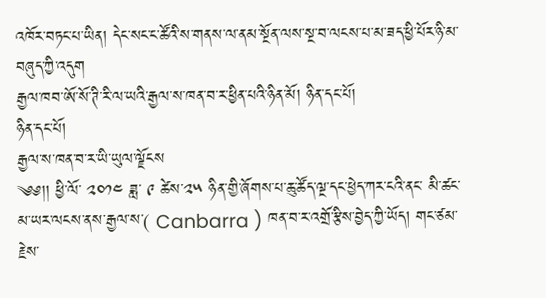འཁོར་བཏང་པ་ཡིན། དེང་སང་ང་ཚོའི་ས་གནས་ལ་ནམ་སྔོན་ལས་སྔ་བ་ལངས་པ་མ་ཟད་ཕྱི་པོར་ཉི་མ་བཞུད་ཀྱི་འདུག
རྒྱལ་ཁབ་ཨོ་སོ་ཊི་རི་ལ་ཡའི་རྒྱལ་ས་ཁན་བ་ར་ཕྱིན་པའི་ཉིན་མོ། ཉིན་དང་པོ།
ཉིན་དང་པོ།
རྒྱལ་ས་ཁན་བ་ར་ཡི་ཡུལ་ལྗོངས
༄༅།། ཕྱི་ལོ་ ༢༠༡༤ ཟླ་ ༩ ཚེས་༢༥ ཉིན་གྱི་ཞོགས་པ་ཆུ་ཚོད་ལྔ་དང་ཕྱེད་ཀར་ངའི་ནང་ མི་ཚང་མ་ཡར་ལངས་ནས་རྒྱལ་ས་( Canbarra ) ཁན་བ་ར་འགྲོ་རྩིས་བྱེད་ཀྱི་ཡོད། གང་ཙམ་རྗེས་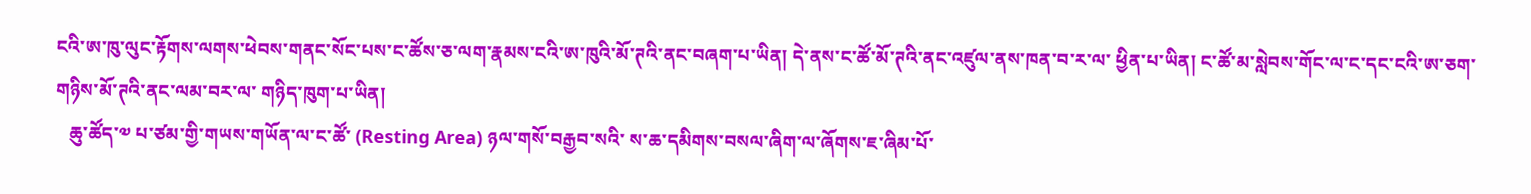ངའི་ཨ་ཁུ་ལུང་རྟོགས་ལགས་ཕེབས་གནང་སོང་པས་ང་ཚོས་ཅ་ལག་རྣམས་ངའི་ཨ་ཁུའི་མོ་ཊའི་ནང་བཞག་པ་ཡིན། དེ་ནས་ང་ཚོ་མོ་ཊའི་ནང་འཛུལ་ནས་ཁན་བ་ར་ལ་ ཕྱིན་པ་ཡིན། ང་ཚོ་མ་སླེབས་གོང་ལ་ང་དང་ངའི་ཨ་ཅག་གཉིས་མོ་ཊའི་ནང་ལམ་བར་ལ་ གཉིད་ཁུག་པ་ཡིན།
   ཆུ་ཚོད་༧ པ་ཙམ་གྱི་གཡས་གཡོན་ལ་ང་ཚོ་ (Resting Area) ཉལ་གསོ་བརྒྱབ་སའི་ ས་ཆ་དམིགས་བསལ་ཞིག་ལ་ཞོགས་ཇ་ཞིམ་པོ་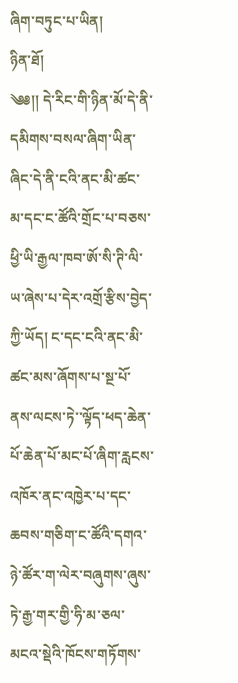ཞིག་བཏུང་པ་ཡིན།
ཉིན་ཐོ།
༄༅།། དེ་རིང་གི་ཉིན་མོ་དེ་ནི་དམིགས་བསལ་ཞིག་ཡིན་ཞིང་དེ་ནི་ངའི་ནང་མི་ཚང་མ་དང་ང་ཚོའི་གྲོང་པ་བཅས་ཕྱི་ཡི་རྒྱལ་ཁབ་ཨོ་སི་ཊི་ལི་ཡ་ཞེས་པ་དེར་འགྲོ་རྩིས་བྱེད་ཀྱི་ཡོད། ང་དང་ངའི་ནང་མི་ཚང་མས་ཞོགས་པ་སྔ་པོ་ནས་ལངས་ཏེ་་ལྟོད་ཕད་ཆེན་པོ་ཆེན་པོ་མང་པོ་ཞིག་རླངས་འཁོར་ནང་འཁྱེར་པ་དང་ཆབས་གཅིག་ང་ཚོའི་དགའ་ཉེ་ཚོར་ག་ལེར་བཞུགས་ཞུས་ཏེ་རྒྱ་གར་གྱི་ཧི་མ་ཅལ་མངའ་སྡེའི་ཁོངས་གཏོགས་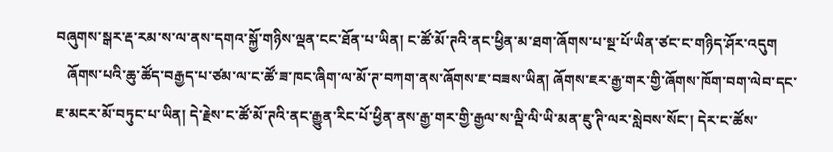བཞུགས་སྒར་རྡ་རམ་ས་ལ་ནས་དགའ་སྐྱོ་གཉིས་ལྡན་ངང་ཐོན་པ་ཡིན། ང་ཚོ་མོ་ཊའི་ནང་ཕྱིན་མ་ཐག་ཞོགས་པ་སྔ་པོ་ཡིན་ཙང་ང་གཉིད་ཤོར་འདུག
   ཞོགས་པའི་ཆུ་ཚོད་བརྒྱད་པ་ཙམ་ལ་ང་ཚོ་ཟ་ཁང་ཞིག་ལ་མོ་ཊ་བཀག་ནས་ཞོགས་ཇ་བཟས་ཡིན། ཞོགས་ཇར་རྒྱ་གར་གྱི་ཞོགས་ཁོག་བག་ལེབ་དང་ཇ་མངར་མོ་བཏུང་པ་ཡིན། དེ་རྗེས་ང་ཚོ་མོ་ཊའི་ནང་རྒྱུན་རིང་པོ་ཕྱིན་ནས་རྒྱ་གར་གྱི་རྒྱལ་ས་ལྡི་ལི་ཡི་མན་ཇུ་ཊི་ལར་སླེབས་སོང་། དེར་ང་ཚོས་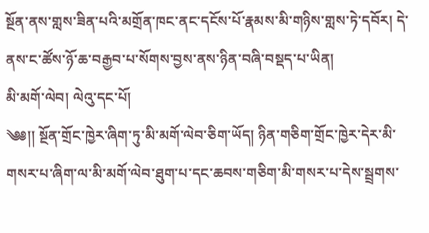སྔོན་ནས་གླས་ཟིན་པའི་མགྲོན་ཁང་ནང་དངོས་པོ་རྣམས་མི་གཉིས་གླས་ཏེ་དབོར། དེ་ནས་ང་ཚོས་ཉོ་ཆ་བརྒྱབ་པ་སོགས་བྱས་ནས་ཉིན་བཞི་བསྡད་པ་ཡིན།
མི་མགོ་ལེབ། ལེའུ་དང་པོ།
༄༅།། སྔོན་གྲོང་ཁྱེར་ཞིག་ཏུ་མི་མགོ་ལེབ་ཅིག་ཡོད། ཉིན་གཅིག་གྲོང་ཁྱེར་དེར་མི་གསར་པ་ཞིག་ལ་མི་མགོ་ལེབ་ཐུག་པ་དང་ཆབས་གཅིག་མི་གསར་པ་དེས་སྦྲགས་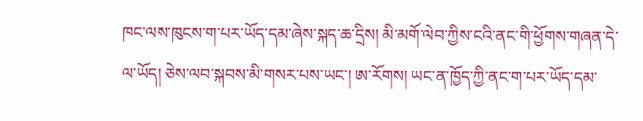ཁང་ལས་ཁུངས་ག་པར་ཡོད་དམ་ཞེས་སྐད་ཆ་དྲིས། མི་མགོ་ལེབ་ཀྱིས་ངའི་ནང་གི་ཕྱོགས་གཞན་དེ་ལ་ཡོད། ཅེས་ལབ་སྐབས་མི་གསར་པས་ཡང་། ཨ་རོགས། ཡང་ན་ཁྱོད་ཀྱི་ནང་ག་པར་ཡོད་དམ་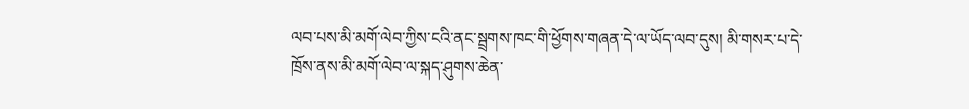ལབ་པས་མི་མགོ་ལེབ་ཀྱིས་ངའི་ནང་སྦྲགས་ཁང་གི་ཕྱོགས་གཞན་དེ་ལ་ཡོད་ལབ་དུས། མི་གསར་པ་དེ་ཁྲོས་ནས་མི་མགོ་ལེབ་ལ་སྐད་ཤུགས་ཆེན་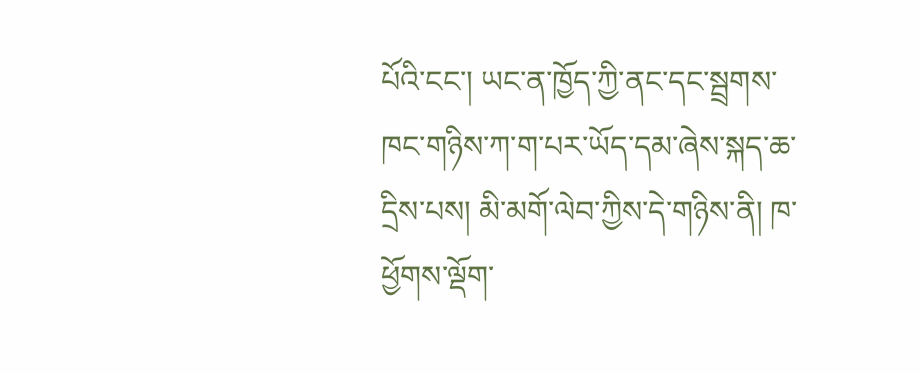པོའི་ངང་། ཡང་ན་ཁྱོད་ཀྱི་ནང་དང་སྦྲགས་ཁང་གཉིས་ཀ་ག་པར་ཡོད་དམ་ཞེས་སྐད་ཆ་དྲིས་པས། མི་མགོ་ལེབ་ཀྱིས་དེ་གཉིས་ནི། ཁ་ཕྱོགས་ལྡོག་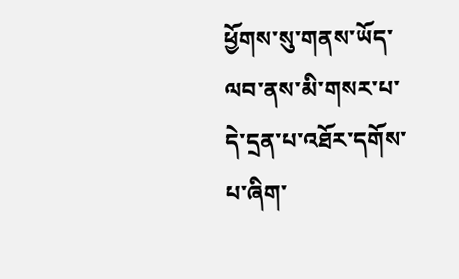ཕྱོགས་སུ་གནས་ཡོད་ལབ་ནས་མི་གསར་པ་དེ་དྲན་པ་འཐོར་དགོས་པ་ཞིག་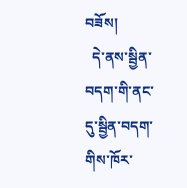བཟོས།
  དེ་ནས་སྦྱིན་བདག་གི་ནང་དུ་སྦྱིན་བདག་གིས་ཁོར་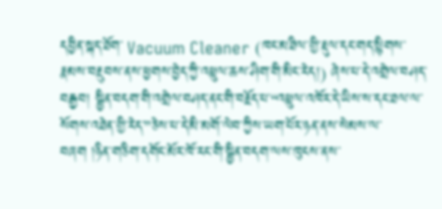དབྱིན་སྐད་ཐོག་ Vacuum Cleaner (ཁང་མཐིལ་གྱི་རྡུལ་དང་གད་སྙིགས་རྣམས་བརྔུབས་ནས་ཕྱགས་བྱེད་ཀྱི་འཕྲུལ་ཆས་ཤིག་གི་མིང་རེད།) ཞེས་པ་དེ་འགྲེལ་བཤད་བརྒྱབ། སྦྱིན་བདག་གི་འགྲེལ་བཤད་ནང་གི་བརྗོད་པ་“འཕྲུལ་འཁོར་དེ་ཡིས་ས་དང་ཐལ་ལ་སོགས་འཐེན་གྱི་རེད་”ཅེས་པ་དེ་མི་མགོ་ལེབ་ཀྱིས་ཡག་པོར་ཉན་ནས་སེམས་ལ་བཞག །ཉིན་གཅིག་དགོང་མོར་ཁོ་རང་གི་སྦྱིན་བདག་ལས་ཁུངས་ནས་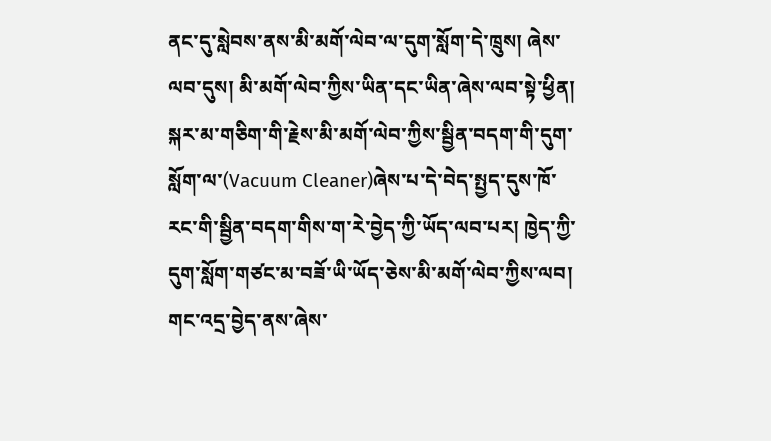ནང་དུ་སླེབས་ནས་མི་མགོ་ལེབ་ལ་དུག་སློག་དེ་ཁྲུས། ཞེས་ལབ་དུས། མི་མགོ་ལེབ་ཀྱིས་ཡིན་དང་ཡིན་ཞེས་ལབ་སྟེ་ཕྱིན། སྐར་མ་གཅིག་གི་རྗེས་མི་མགོ་ལེབ་ཀྱིས་སྦྱིན་བདག་གི་དུག་སློག་ལ་(Vacuum Cleaner)ཞེས་པ་དེ་བེད་སྤྱད་དུས་ཁོ་རང་གི་སྦྱིན་བདག་གིས་ག་རེ་བྱེད་ཀྱི་ཡོད་ལབ་པར། ཁྱེད་ཀྱི་དུག་སློག་གཙང་མ་བཟོ་ཡི་ཡོད་ཅེས་མི་མགོ་ལེབ་ཀྱིས་ལབ། གང་འདྲ་བྱེད་ནས་ཞེས་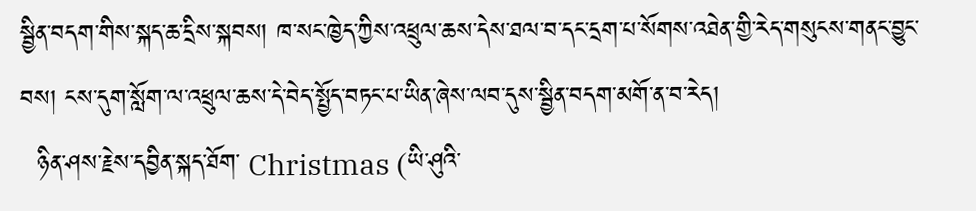སྦྱིན་བདག་གིས་སྐད་ཆ་དྲིས་སྐབས། ཁ་སང་ཁྱེད་ཀྱིས་འཕྲུལ་ཆས་དེས་ཐལ་བ་དང་དྲག་པ་སོགས་འཐེན་གྱི་རེད་གསུངས་གནང་བྱུང་བས། ངས་དུག་སློག་ལ་འཕྲུལ་ཆས་དེ་བེད་སྤྱོད་བཏང་པ་ཡིན་ཞེས་ལབ་དུས་སྦྱིན་བདག་མགོ་ན་བ་རེད།
  ཉིན་ཤས་རྗེས་དབྱིན་སྐད་ཐོག་ Christmas (ཡི་ཤུའི་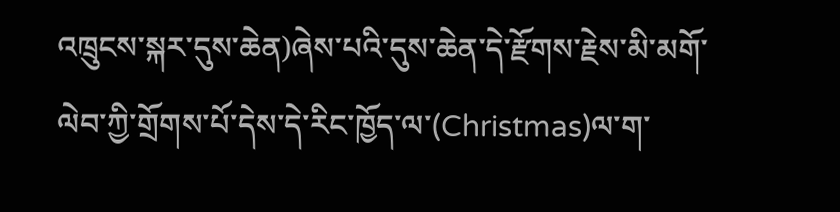འཁྲུངས་སྐར་དུས་ཆེན)ཞེས་པའི་དུས་ཆེན་དེ་རྫོགས་རྗེས་མི་མགོ་ལེབ་ཀྱི་གྲོགས་པོ་དེས་དེ་རིང་ཁྱོད་ལ་(Christmas)ལ་ག་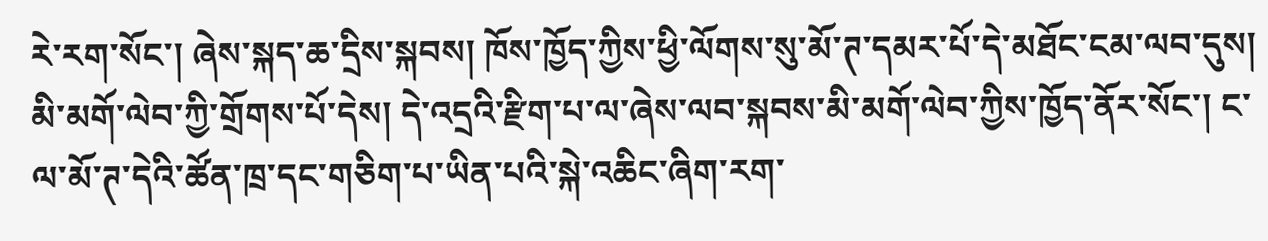རེ་རག་སོང་། ཞེས་སྐད་ཆ་དྲིས་སྐབས། ཁོས་ཁྱོད་ཀྱིས་ཕྱི་ལོགས་སུ་མོ་ཊ་དམར་པོ་དེ་མཐོང་ངམ་ལབ་དུས། མི་མགོ་ལེབ་ཀྱི་གྲོགས་པོ་དེས། དེ་འདྲའི་རྫིག་པ་ལ་ཞེས་ལབ་སྐབས་མི་མགོ་ལེབ་ཀྱིས་ཁྱོད་ནོར་སོང་། ང་ལ་མོ་ཊ་དེའི་ཚོན་ཁྲ་དང་གཅིག་པ་ཡིན་པའི་སྐེ་འཆིང་ཞིག་རག་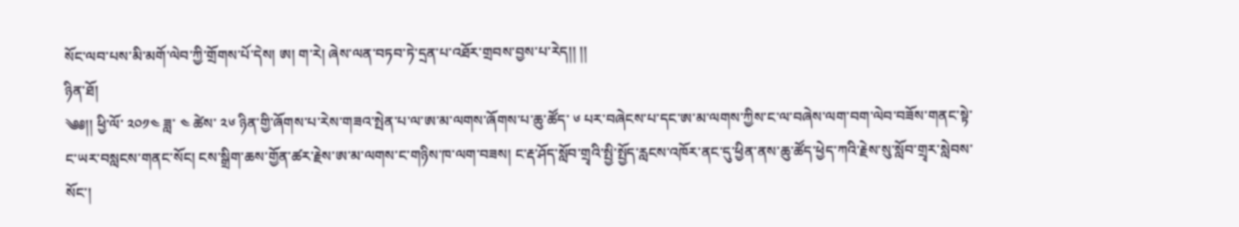སོང་ལབ་པས་མི་མགོ་ལེབ་ཀྱི་གྲོགས་པོ་དེས། ཨ། ག་རེ། ཞེས་ལན་བཏབ་ཏེ་དྲན་པ་འཐོར་གྲབས་བྱས་པ་རེད།། །།
ཉིན་ཐོ།
༄༅།། ཕྱི་ལོ་ ༢༠༡༤ ཟླ་ ༤ ཚེས་ ༢༦ ཉིན་གྱི་ཞོགས་པ་རེས་གཟའ་སྤེན་པ་ལ་ཨ་མ་ལགས་ཞོགས་པ་ཆུ་ཚོད་ ༦ པར་བཞེངས་པ་དང་ཨ་མ་ལགས་ཀྱིས་ང་ལ་བཞེས་ལག་བག་ལེབ་བཟོས་གནང་སྟེ་ང་ཡར་བསླངས་གནང་སོང། ངས་སྒྲིག་ཆས་གྱོན་ཚར་རྗེས་ཨ་མ་ལགས་ང་གཉིས་ཁ་ལག་བཟས། ང་རྡ་ཤོད་སློབ་གྲྭའི་སྤྱི་སྤྱོད་རླངས་འཁོར་ནང་དུ་ཕྱིན་ནས་ཆུ་ཚོད་ཕྱེད་ཀའི་རྗེས་སུ་སློབ་གྲྭར་སླེབས་སོང་།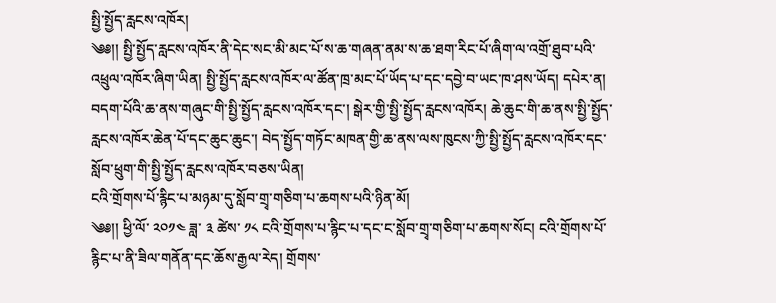སྤྱི་སྤྱོད་རླངས་འཁོར།
༄༅།། སྤྱི་སྤྱོད་རླངས་འཁོར་ནི་དེང་སང་མི་མང་པོ་ས་ཆ་གཞན་ནམ་ས་ཆ་ཐག་རིང་པོ་ཞིག་ལ་འགྲོ་ཐུབ་པའི་འཕྲུལ་འཁོར་ཞིག་ཡིན། སྤྱི་སྤྱོད་རླངས་འཁོར་ལ་ཚོན་ཁྲ་མང་པོ་ཡོད་པ་དང་དབྱེ་བ་ཡང་ཁ་ཤས་ཡོད། དཔེར་ན། བདག་པོའི་ཆ་ནས་གཞུང་གི་སྤྱི་སྤྱོད་རླངས་འཁོར་དང་། སྒེར་གྱི་སྤྱི་སྤྱོད་རླངས་འཁོར། ཆེ་ཆུང་གི་ཆ་ནས་སྤྱི་སྤྱོད་རླངས་འཁོར་ཆེན་པོ་དང་ཆུང་ཆུང་། བེད་སྤྱོད་གཏོང་མཁན་གྱི་ཆ་ནས་ལས་ཁུངས་ཀྱི་སྤྱི་སྤྱོད་རླངས་འཁོར་དང་སློབ་ཕྲུག་གི་སྤྱི་སྤྱོད་རླངས་འཁོར་བཅས་ཡིན།
ངའི་གྲོགས་པོ་རྙིང་པ་མཉམ་དུ་སློབ་གྲྭ་གཅིག་པ་ཆགས་པའི་ཉིན་མོ།
༄༅།། ཕྱི་ལོ་ ༢༠༡༤ ཟླ་ ༣ ཚེས་ ༡༨ ངའི་གྲོགས་པ་རྙིང་པ་དང་ང་སློབ་གྲྭ་གཅིག་པ་ཆགས་སོང། ངའི་གྲོགས་པོ་རྙིང་པ་ནི་ཟིལ་གནོན་དང་ཆོས་རྒྱལ་རེད། གྲོགས་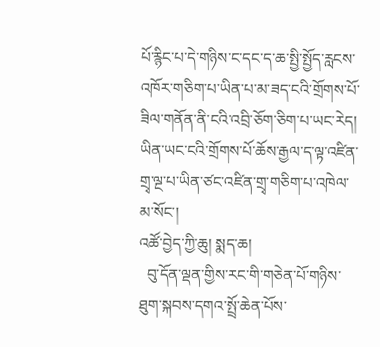པོ་རྙིང་པ་དེ་གཉིས་ང་དང་ད་ཆ་སྤྱི་སྤྱོད་རླངས་འཁོར་གཅིག་པ་ཡིན་པ་མ་ཟད་ངའི་གྲོགས་པོ་ཟིལ་གནོན་ནི་ངའི་འབྲི་ཅོག་ཅིག་པ་ཡང་རེད། ཡིན་ཡང་ངའི་གྲོགས་པོ་ཆོས་རྒྱལ་ད་ལྟ་འཛིན་གྲྭ་ལྔ་པ་ཡིན་ཙང་འཛིན་གྲྭ་གཅིག་པ་འཁེལ་མ་སོང་།
འཚོ་བྱེད་ཀྱི་ཆུ། སྨད་ཆ།
  བུ་དོན་ལྡན་གྱིས་རང་གི་གཅེན་པོ་གཉིས་ཐུག་སྐབས་དགའ་སྤྲོ་ཆེན་པོས་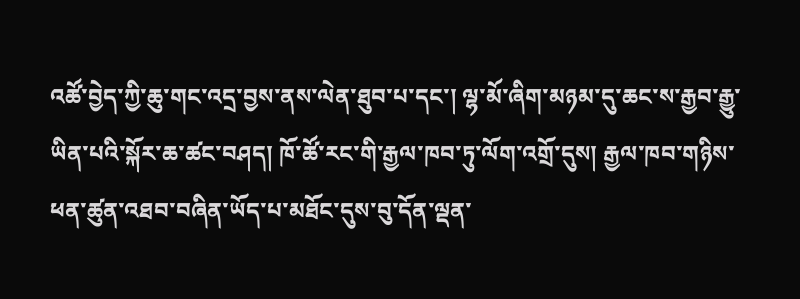འཚོ་བྱེད་ཀྱི་ཆུ་གང་འདྲ་བྱས་ནས་ལེན་ཐུབ་པ་དང་། ལྷ་མོ་ཞིག་མཉམ་དུ་ཆང་ས་རྒྱབ་རྒྱུ་ཡིན་པའི་སྐོར་ཆ་ཚང་བཤད། ཁོ་ཚོ་རང་གི་རྒྱལ་ཁབ་ཏུ་ལོག་འགྲོ་དུས། རྒྱལ་ཁབ་གཉིས་ཕན་ཚུན་འཐབ་བཞིན་ཡོད་པ་མཐོང་དུས་བུ་དོན་ལྡན་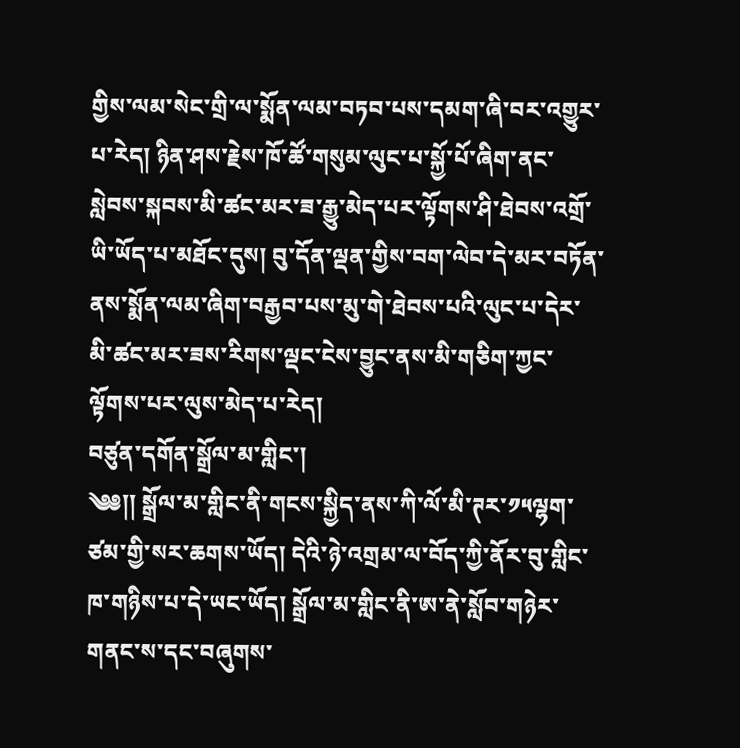གྱིས་ལམ་སེང་གྲི་ལ་སྨོན་ལམ་བཏབ་པས་དམག་ཞི་བར་འགྱུར་པ་རེད། ཉིན་ཤས་རྗེས་ཁོ་ཚོ་གསུམ་ལུང་པ་སྐྱོ་པོ་ཞིག་ནང་སླེབས་སྐབས་མི་ཚང་མར་ཟ་རྒྱུ་མེད་པར་ལྟོགས་ཤི་ཐེབས་འགྲོ་ཡི་ཡོད་པ་མཐོང་དུས། བུ་དོན་ལྡན་གྱིས་བག་ལེབ་དེ་མར་བཏོན་ནས་སྨོན་ལམ་ཞིག་བརྒྱབ་པས་མུ་གེ་ཐེབས་པའི་ལུང་པ་དེར་མི་ཚང་མར་ཟས་རིགས་ལྡང་ངེས་བྱུང་ནས་མི་གཅིག་ཀྱང་ལྟོགས་པར་ལུས་མེད་པ་རེད།
བཙུན་དགོན་སྒྲོལ་མ་གླིང་།
༄༅།། སྒྲོལ་མ་གླིང་ནི་གངས་སྐྱིད་ནས་ཀི་ལོ་མི་ཊར་༡༥ལྷག་ཙམ་གྱི་སར་ཆགས་ཡོད། དེའི་ཉེ་འགྲམ་ལ་བོད་ཀྱི་ནོར་བུ་གླིང་ཁ་གཉིས་པ་དེ་ཡང་ཡོད། སྒྲོལ་མ་གླིང་ནི་ཨ་ནེ་སློབ་གཉེར་གནང་ས་དང་བཞུགས་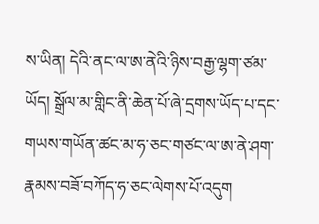ས་ཡིན། དེའི་ནང་ལ་ཨ་ནེའི་ཉིས་བརྒྱ་ལྷག་ཙམ་ཡོད། སྒྲོལ་མ་གླིང་ནི་ཆེན་པོ་ཞེ་དྲགས་ཡོད་པ་དང་གཡས་གཡོན་ཚང་མ་ཧ་ཅང་གཙང་ལ་ཨ་ནེ་ཤག་རྣམས་བཟོ་བཀོད་ཧ་ཅང་ལེགས་པོ་འདུག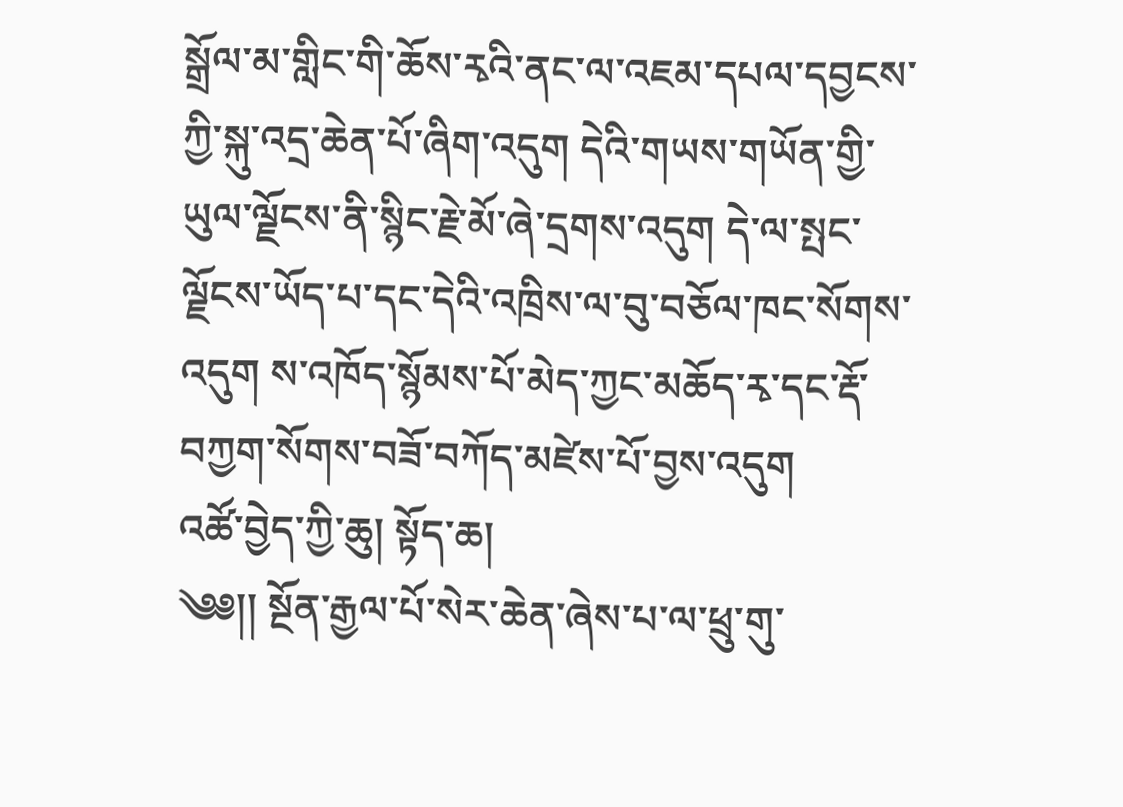སྒྲོལ་མ་གླིང་གི་ཆོས་རྭའི་ནང་ལ་འཇམ་དཔལ་དབྱངས་ཀྱི་སྐུ་འདྲ་ཆེན་པོ་ཞིག་འདུག དེའི་གཡས་གཡོན་གྱི་ཡུལ་ལྗོངས་ནི་སྙིང་རྗེ་མོ་ཞེ་དྲགས་འདུག དེ་ལ་སྤང་ལྗོངས་ཡོད་པ་དང་དེའི་འཁྲིས་ལ་བུ་བཅོལ་ཁང་སོགས་འདུག ས་འཁོད་སྙོམས་པོ་མེད་ཀྱང་མཆོད་རྭ་དང་རྡོ་བཀྱག་སོགས་བཟོ་བཀོད་མཛེས་པོ་བྱས་འདུག
འཚོ་བྱེད་ཀྱི་ཆུ། སྟོད་ཆ།
༄༅།། སྔོན་རྒྱལ་པོ་སེར་ཆེན་ཞེས་པ་ལ་ཕྲུ་གུ་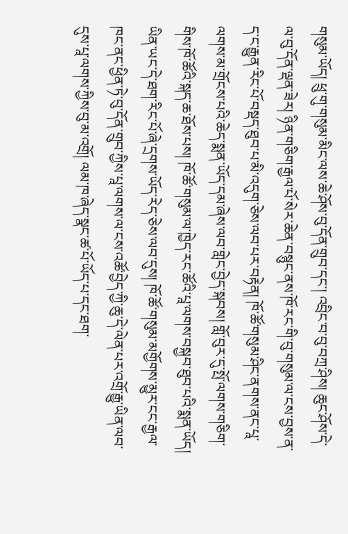གསུམ་ཡོད། ཕྲུ་གུ་གསུམ་མིང་ལས་ཆེ་ཤོས་བུ་དོན་གྲུབ་དང་། འབྲིང་བ་བུ་བཀྲ་ཤིས། ཆུང་ཤོས་དེ་ལ་བུ་དོན་ལྡན་ཟེར། ཉིན་གཅིག་རྒྱལ་པོ་སེར་ཆེན་བསྙུང་ནས་ཁོ་རང་གི་བུ་གསུམ་ལ་ངས་བྱས་ན་ད་ང་རྒྱུན་རིང་པོ་བསྡད་ཐུབ་པ་མི་འདུག་ཅེས་ལབ་པར་བརྟེན། ཁོ་ཚོ་གསུམ་ཤིང་ནགས་ནང་པཱ་ལགས་མ་གྲོངས་པའི་ཆེད་སྨན་ཡོད་དམ་ཞེས་ལབ་གླེང་བྱེད་སྐབས། གློ་བུར་དུ་སྤོ་ལགས་གཅིག་གིས་ཁོ་ཚོའི་སྐད་ཆ་ཐོས་པས། ཁོ་ཚོ་གསུམ་ལ་ཁྱེད་རང་ཚོའི་པཱ་ལགས་བསྐྱབ་ཐུབ་པའི་སྨན་ཡོད། ཡིན་ཡང་དེ་ཐག་རིང་པོ་ཞེ་དྲགས་ཡོད་རེད་ཅེས་ལབ་དུས། ཁོ་ཚོ་གསུམ་མགྱོགས་མྱུར་ངང་རྒྱལ་ཁང་ནང་ཕྱིན་ཏེ་བུ་དོན་གྲུབ་ཀྱིས་པཱ་ལགས་ལ་ངས་འཚོ་བྱེད་ཀྱི་ཆུ་དེ་ལེན་པར་འགྲོ་རྒྱུ་ཡིན་ལབ་དུས་པཱ་ལགས་ཀྱིས་བུ་མ་འགྲོ། ལམ་ཁ་ཞེད་སྣང་ཚ་པོ་ཡོད་པ་དང་ཐག་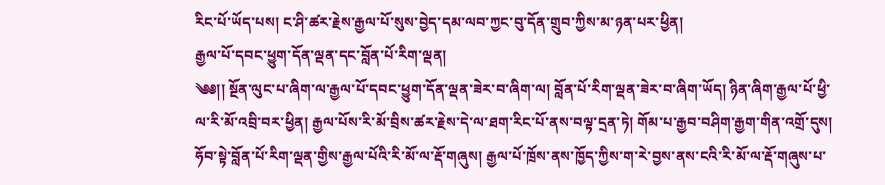རིང་པོ་ཡོད་པས། ང་ཤི་ཚར་རྗེས་རྒྱལ་པོ་སུས་བྱེད་དམ་ལབ་ཀྱང་བུ་དོན་གྲུབ་ཀྱིས་མ་ཉན་པར་ཕྱིན།
རྒྱལ་པོ་དབང་ཕྱུག་དོན་ལྡན་དང་བློན་པོ་རིག་ལྡན།
༄༅།། སྔོན་ལུང་པ་ཞིག་ལ་རྒྱལ་པོ་དབང་ཕྱུག་དོན་ལྡན་ཟེར་བ་ཞིག་ལ། བློན་པོ་རིག་ལྡན་ཟེར་བ་ཞིག་ཡོད། ཉིན་ཞིག་རྒྱལ་པོ་ཕྱི་ལ་རི་མོ་འབྲི་བར་ཕྱིན། རྒྱལ་པོས་རི་མོ་བྲིས་ཚར་རྗེས་དེ་ལ་ཐག་རིང་པོ་ནས་བལྟ་དྲན་ཏེ། གོམ་པ་རྒྱབ་བཤིག་རྒྱག་གིན་འགྲོ་དུས། ཧོབ་སྟེ་བློན་པོ་རིག་ལྡན་གྱིས་རྒྱལ་པོའི་རི་མོ་ལ་རྡོ་གཞུས། རྒྱལ་པོ་ཁྲོས་ནས་ཁྱོད་ཀྱིས་ག་རེ་བྱས་ནས་ངའི་རི་མོ་ལ་རྡོ་གཞུས་པ་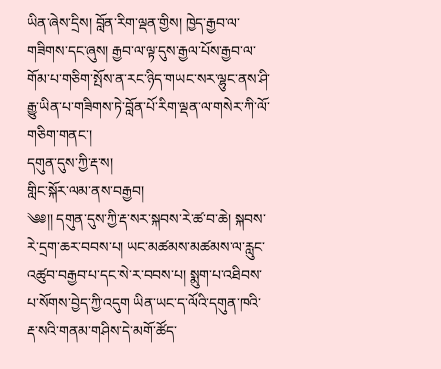ཡིན་ཞེས་དྲིས། བློན་རིག་ལྡན་གྱིས། ཁྱེད་རྒྱབ་ལ་གཟིགས་དང་ཞུས། རྒྱབ་ལ་ལྟ་དུས་རྒྱལ་པོས་རྒྱབ་ལ་གོམ་པ་གཅིག་སྤོས་ན་རང་ཉིད་གཡང་སར་ལྷུང་ནས་ཤི་རྒྱུ་ཡིན་པ་གཟིགས་ཏེ་བློན་པོ་རིག་ལྡན་ལ་གསེར་ཀི་ལོ་གཅིག་གནང་།
དགུན་དུས་ཀྱི་རྡ་ས།
གླིང་སྐོར་ལམ་ནས་བརྒྱབ།
༄༅།། དགུན་དུས་ཀྱི་རྡ་སར་སྐབས་རེ་ཚ་བ་ཆེ། སྐབས་རེ་དྲག་ཆར་བབས་པ། ཡང་མཚམས་མཚམས་ལ་རླུང་འཚུབ་བརྒྱབ་པ་དང་སེ་ར་བབས་པ། སྨུག་པ་འཐིབས་པ་སོགས་བྱེད་ཀྱི་འདུག ཡིན་ཡང་ད་ལོའི་དགུན་ཁའི་རྡ་སའི་གནམ་གཤིས་དེ་མགོ་ཚོད་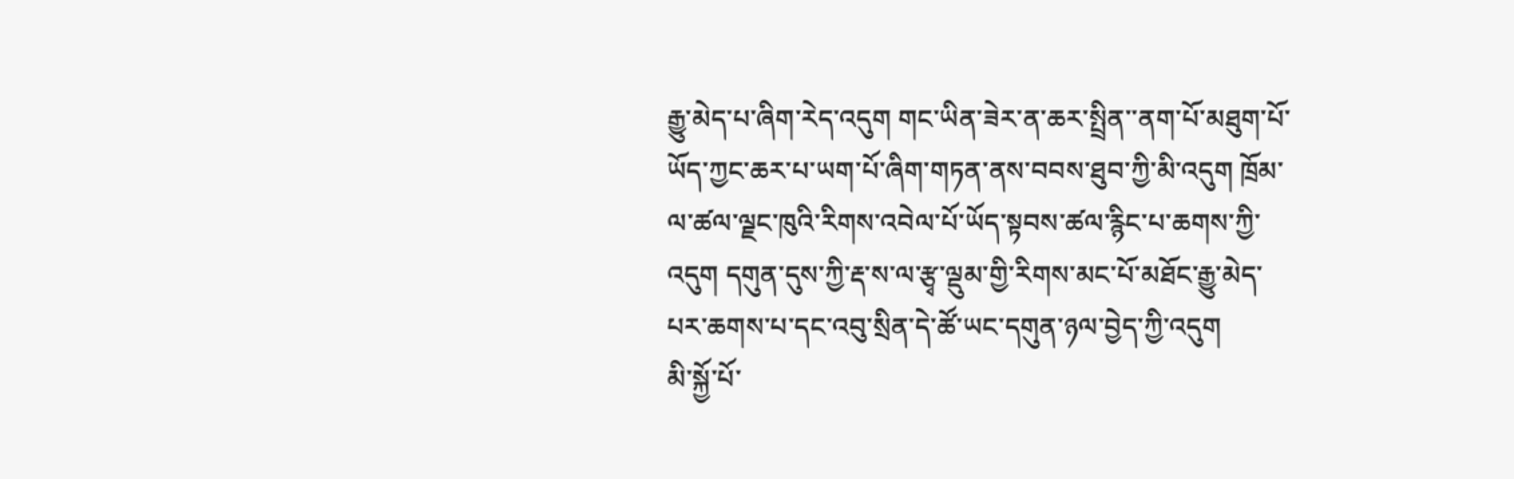རྒྱུ་མེད་པ་ཞིག་རེད་འདུག གང་ཡིན་ཟེར་ན་ཆར་སྤྲིན་་ནག་པོ་མཐུག་པོ་ཡོད་ཀྱང་ཆར་པ་ཡག་པོ་ཞིག་གཏན་ནས་བབས་ཐུབ་ཀྱི་མི་འདུག ཁྲོམ་ལ་ཚལ་ལྗང་ཁུའི་རིགས་འབེལ་པོ་ཡོད་སྟབས་ཚལ་རྙིང་པ་ཆགས་ཀྱི་འདུག དགུན་དུས་ཀྱི་རྡ་ས་ལ་རྩྭ་ལྡུམ་གྱི་རིགས་མང་པོ་མཐོང་རྒྱུ་མེད་པར་ཆགས་པ་དང་འབུ་སྲིན་དེ་ཚོ་ཡང་དགུན་ཉལ་བྱེད་ཀྱི་འདུག
མི་སྐྱོ་པོ་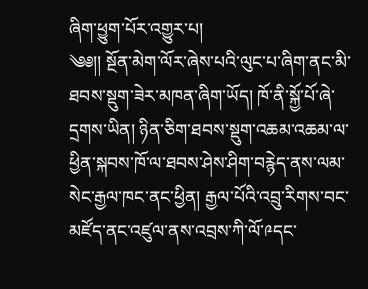ཞིག་ཕྱུག་པོར་འགྱུར་པ།
༄༅།། སྔོན་མེག་ལོར་ཞེས་པའི་ལུང་པ་ཞིག་ནང་མི་ཐབས་སྡུག་ཟེར་མཁན་ཞིག་ཡོད། ཁོ་ནི་སྐྱོ་པོ་ཞེ་དྲགས་ཡིན། ཉིན་ཅིག་ཐབས་སྡུག་འཆམ་འཆམ་ལ་ཕྱིན་སྐབས་ཁོ་ལ་ཐབས་ཤེས་ཤིག་བརྙེད་ནས་ལམ་སེང་རྒྱལ་ཁང་ནང་ཕྱིན། རྒྱལ་པོའི་འབྲུ་རིགས་བང་མཛོད་ནང་འཛུལ་ནས་འབྲས་ཀི་ལོ་༩དང་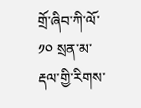གྲོ་ཞིབ་ཀི་ལོ་༡༠ སྲན་མ་རྡལ་གྱི་རིགས་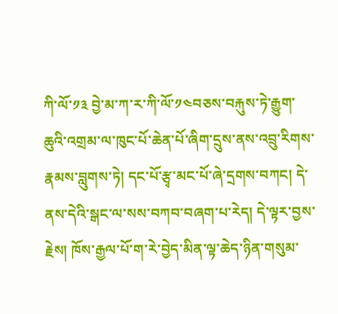ཀི་ལོ་༡༣ བྱེ་མ་ཀ་ར་ཀི་ལོ་༡༤བཅས་བརྐུས་ཏེ་རྒྱུག་ཆུའི་འགྲམ་ལ་ཁུང་པོ་ཆེན་པོ་ཞིག་དྲུས་ནས་འབྲུ་རིགས་རྣམས་བླུགས་ཏེ། དང་པོ་རྩྭ་མང་པོ་ཞེ་དྲགས་བཀང། དེ་ནས་དེའི་སྒང་ལ་སས་བཀབ་བཞག་པ་རེད། དེ་ལྟར་བྱས་རྗེས། ཁོས་རྒྱལ་པོ་ག་རེ་བྱེད་མིན་ལྟ་ཆེད་ཉིན་གསུམ་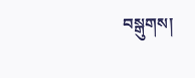བསྒུགས།